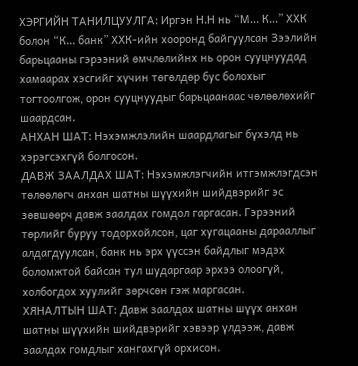ХЭРГИЙН ТАНИЛЦУУЛГА: Иргэн Н.Н нь “М... К...” ХХК болон “К... банк” ХХК-ийн хооронд байгуулсан Зээлийн барьцааны гэрээний өмчлөлийнх нь орон сууцнуудад хамаарах хэсгийг хүчин төгөлдөр бус болохыг тогтоолгож, орон сууцнуудыг барьцаанаас чөлөөлөхийг шаардсан.
АНХАН ШАТ: Нэхэмжлэлийн шаардлагыг бүхэлд нь хэрэгсэхгүй болгосон.
ДАВЖ ЗААЛДАХ ШАТ: Нэхэмжлэгчийн итгэмжлэгдсэн төлөөлөгч анхан шатны шүүхийн шийдвэрийг эс зөвшөөрч давж заалдах гомдол гаргасан. Гэрээний төрлийг буруу тодорхойлсон, цаг хугацааны дарааллыг алдагдуулсан, банк нь эрх үүссэн байдлыг мэдэх боломжтой байсан тул шударгаар эрхээ олоогүй, холбогдох хуулийг зөрчсөн гэж маргасан.
ХЯНАЛТЫН ШАТ: Давж заалдах шатны шүүх анхан шатны шүүхийн шийдвэрийг хэвээр үлдээж, давж заалдах гомдлыг хангахгүй орхисон.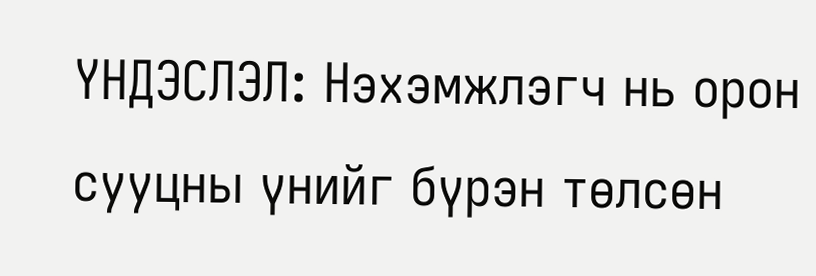ҮНДЭСЛЭЛ: Нэхэмжлэгч нь орон сууцны үнийг бүрэн төлсөн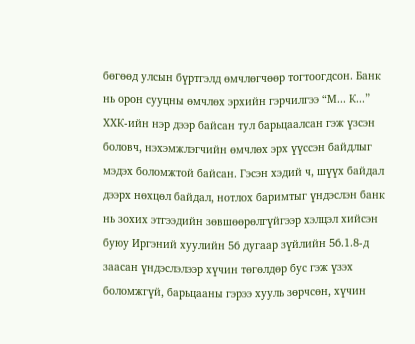бөгөөд улсын бүртгэлд өмчлөгчөөр тогтоогдсон. Банк нь орон сууцны өмчлөх эрхийн гэрчилгээ “М... К...” ХХК-ийн нэр дээр байсан тул барьцаалсан гэж үзсэн боловч, нэхэмжлэгчийн өмчлөх эрх үүссэн байдлыг мэдэх боломжтой байсан. Гэсэн хэдий ч, шүүх байдал дээрх нөхцөл байдал, нотлох баримтыг үндэслэн банк нь зохих этгээдийн зөвшөөрөлгүйгээр хэлцэл хийсэн буюу Иргэний хуулийн 56 дугаар зүйлийн 56.1.8-д заасан үндэслэлээр хүчин төгөлдөр бус гэж үзэх боломжгүй, барьцааны гэрээ хууль зөрчсөн, хүчин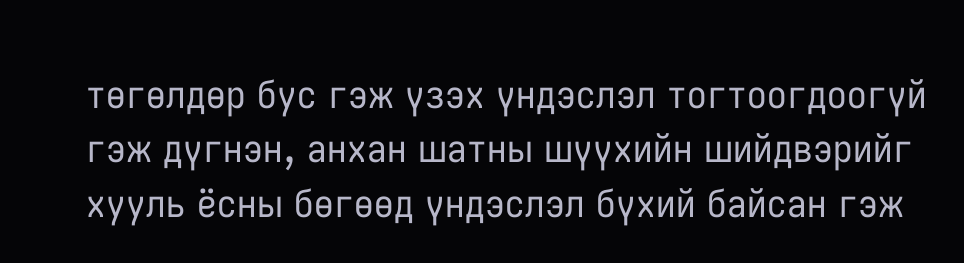төгөлдөр бус гэж үзэх үндэслэл тогтоогдоогүй гэж дүгнэн, анхан шатны шүүхийн шийдвэрийг хууль ёсны бөгөөд үндэслэл бүхий байсан гэж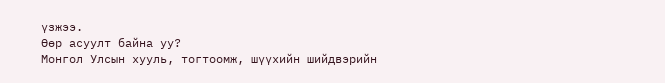үзжээ.
Өөр асуулт байна уу?
Монгол Улсын хууль, тогтоомж, шүүхийн шийдвэрийн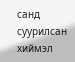санд суурилсан хиймэл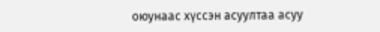оюунаас хүссэн асуултаа асуу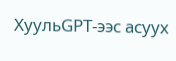ХуульGPT-ээс асуух